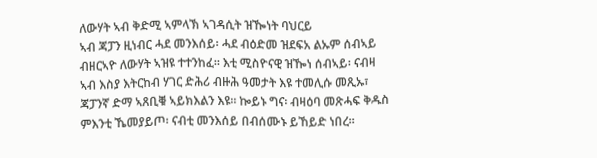ለውሃት ኣብ ቅድሚ ኣምላኽ ኣገዳሲት ዝዀነት ባህርይ
ኣብ ጃፓን ዚነብር ሓደ መንእሰይ፡ ሓደ ብዕድመ ዝደፍአ ልኡም ሰብኣይ ብዘርኣዮ ለውሃት ኣዝዩ ተተንከፈ። እቲ ሚስዮናዊ ዝዀነ ሰብኣይ፡ ናብዛ ኣብ እስያ እትርከብ ሃገር ድሕሪ ብዙሕ ዓመታት እዩ ተመሊሱ መጺኡ፣ ጃፓንኛ ድማ ኣጸቢቑ ኣይክእልን እዩ። ኰይኑ ግና፡ ብዛዕባ መጽሓፍ ቅዱስ ምእንቲ ኼመያይጦ፡ ናብቲ መንእሰይ በብሰሙኑ ይኸይድ ነበረ።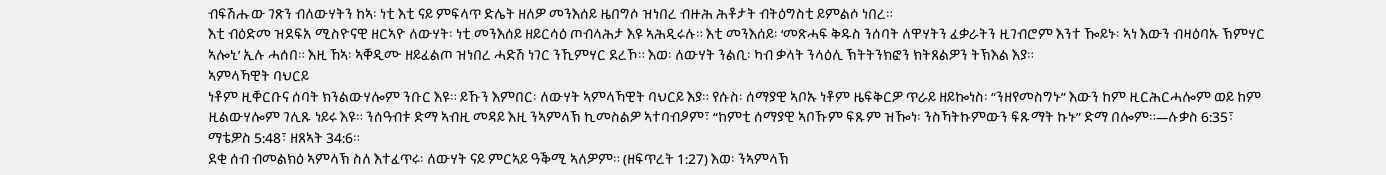ብፍሽሑው ገጽን ብለውሃትን ከኣ፡ ነቲ እቲ ናይ ምፍላጥ ድሌት ዘለዎ መንእሰይ ዜበግሶ ዝነበረ ብዙሕ ሕቶታት ብትዕግስቲ ይምልሶ ነበረ።
እቲ ብዕድመ ዝደፍአ ሚስዮናዊ ዘርኣዮ ለውሃት፡ ነቲ መንእሰይ ዘይርሳዕ ጦብላሕታ እዩ ኣሕዲሩሉ። እቲ መንእሰይ፡ ‘መጽሓፍ ቅዱስ ንሰባት ለዋሃትን ፈቃራትን ዚገብሮም እንተ ዀይኑ፡ ኣነ እውን ብዛዕባኡ ኽምሃር ኣሎኒ’ ኢሉ ሓሰበ። እዚ ኸኣ፡ ኣቐዲሙ ዘይፈልጦ ዝነበረ ሓድሽ ነገር ንኺምሃር ደረኾ። እወ፡ ለውሃት ንልቢ፡ ካብ ቃላት ንላዕሊ ኽትትንክፎን ክትጸልዎን ትኽእል እያ።
ኣምላኻዊት ባህርይ
ነቶም ዚቐርቡና ሰባት ክንልውሃሎም ንቡር እዩ። ይኹን እምበር፡ ለውሃት ኣምላኻዊት ባህርይ እያ። የሱስ፡ ሰማያዊ ኣቦኡ ነቶም ዜፍቅርዎ ጥራይ ዘይኰነስ፡ “ንዘየመስግኑ” እውን ከም ዚርሕርሓሎም ወይ ከም ዚልውሃሎም ገሊጹ ነይሩ እዩ። ንሰዓብቱ ድማ ኣብዚ መዳይ እዚ ንኣምላኽ ኪመስልዎ ኣተባብዖም፣ “ከምቲ ሰማያዊ ኣቦኹም ፍጹም ዝዀነ፡ ንስኻትኩምውን ፍጹማት ኩኑ” ድማ በሎም።—ሉቃስ 6:35፣ ማቴዎስ 5:48፣ ዘጸኣት 34:6።
ደቂ ሰብ ብመልክዕ ኣምላኽ ስለ እተፈጥሩ፡ ለውሃት ናይ ምርኣይ ዓቕሚ ኣለዎም። (ዘፍጥረት 1:27) እወ፡ ንኣምላኽ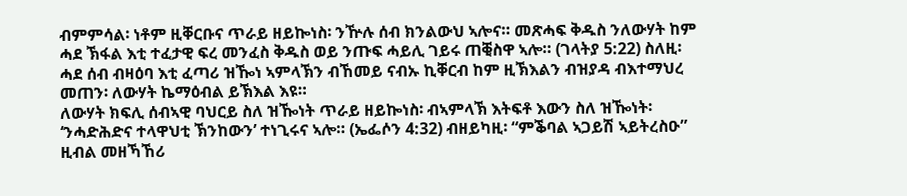ብምምሳል፡ ነቶም ዚቐርቡና ጥራይ ዘይኰነስ፡ ንዅሉ ሰብ ክንልውህ ኣሎና። መጽሓፍ ቅዱስ ንለውሃት ከም ሓደ ኽፋል እቲ ተፈታዊ ፍረ መንፈስ ቅዱስ ወይ ንጡፍ ሓይሊ ገይሩ ጠቒስዋ ኣሎ። (ገላትያ 5:22) ስለዚ፡ ሓደ ሰብ ብዛዕባ እቲ ፈጣሪ ዝዀነ ኣምላኽን ብኸመይ ናብኡ ኪቐርብ ከም ዚኽእልን ብዝያዳ ብእተማህረ መጠን፡ ለውሃት ኬማዕብል ይኽእል እዩ።
ለውሃት ክፍሊ ሰብኣዊ ባህርይ ስለ ዝዀነት ጥራይ ዘይኰነስ፡ ብኣምላኽ እትፍቶ እውን ስለ ዝዀነት፡ ‘ንሓድሕድና ተላዋህቲ ኽንከውን’ ተነጊሩና ኣሎ። (ኤፌሶን 4:32) ብዘይካዚ፡ “ምቕባል ኣጋይሽ ኣይትረስዑ” ዚብል መዘኻኸሪ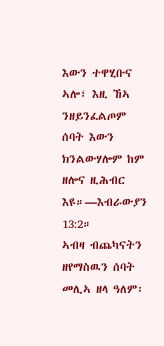እውን ተዋሂቡና ኣሎ፣ እዚ ኸኣ ንዘይንፈልጦም ሰባት እውን ክንልውሃሎም ከም ዘሎና ዚሕብር እዩ።—እብራውያን 13:2።
ኣብዛ ብጨካናትን ዘየማስዉን ሰባት መሊኣ ዘላ ዓለም፡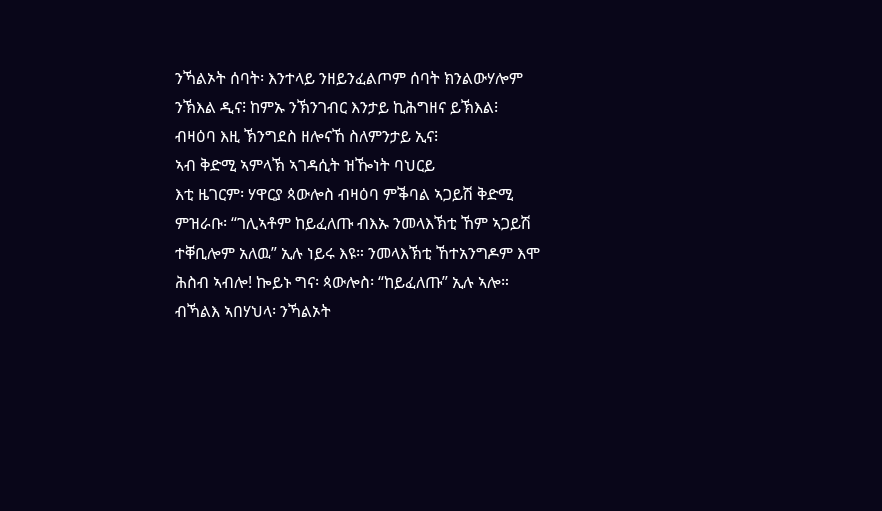ንኻልኦት ሰባት፡ እንተላይ ንዘይንፈልጦም ሰባት ክንልውሃሎም ንኽእል ዲና፧ ከምኡ ንኽንገብር እንታይ ኪሕግዘና ይኽእል፧ ብዛዕባ እዚ ኽንግደስ ዘሎናኸ ስለምንታይ ኢና፧
ኣብ ቅድሚ ኣምላኽ ኣገዳሲት ዝዀነት ባህርይ
እቲ ዜገርም፡ ሃዋርያ ጳውሎስ ብዛዕባ ምቕባል ኣጋይሽ ቅድሚ ምዝራቡ፡ “ገሊኣቶም ከይፈለጡ ብእኡ ንመላእኽቲ ኸም ኣጋይሽ ተቐቢሎም አለዉ” ኢሉ ነይሩ እዩ። ንመላእኽቲ ኸተአንግዶም እሞ ሕስብ ኣብሎ! ኰይኑ ግና፡ ጳውሎስ፡ “ከይፈለጡ” ኢሉ ኣሎ። ብኻልእ ኣበሃህላ፡ ንኻልኦት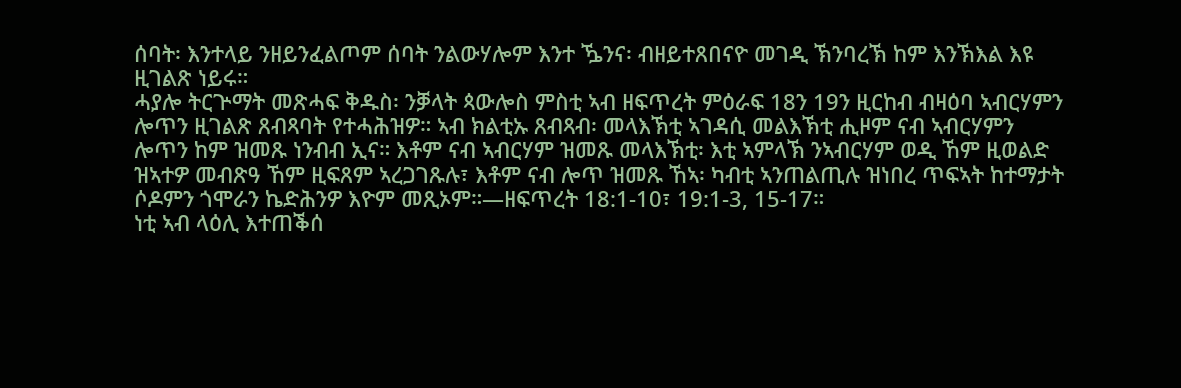ሰባት፡ እንተላይ ንዘይንፈልጦም ሰባት ንልውሃሎም እንተ ዄንና፡ ብዘይተጸበናዮ መገዲ ኽንባረኽ ከም እንኽእል እዩ ዚገልጽ ነይሩ።
ሓያሎ ትርጕማት መጽሓፍ ቅዱስ፡ ንቓላት ጳውሎስ ምስቲ ኣብ ዘፍጥረት ምዕራፍ 18ን 19ን ዚርከብ ብዛዕባ ኣብርሃምን ሎጥን ዚገልጽ ጸብጻባት የተሓሕዝዎ። ኣብ ክልቲኡ ጸብጻብ፡ መላእኽቲ ኣገዳሲ መልእኽቲ ሒዞም ናብ ኣብርሃምን ሎጥን ከም ዝመጹ ነንብብ ኢና። እቶም ናብ ኣብርሃም ዝመጹ መላእኽቲ፡ እቲ ኣምላኽ ንኣብርሃም ወዲ ኸም ዚወልድ ዝኣተዎ መብጽዓ ኸም ዚፍጸም ኣረጋገጹሉ፣ እቶም ናብ ሎጥ ዝመጹ ኸኣ፡ ካብቲ ኣንጠልጢሉ ዝነበረ ጥፍኣት ከተማታት ሶዶምን ጎሞራን ኬድሕንዎ እዮም መጺኦም።—ዘፍጥረት 18:1-10፣ 19:1-3, 15-17።
ነቲ ኣብ ላዕሊ እተጠቕሰ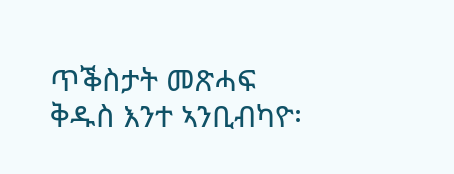ጥቕስታት መጽሓፍ ቅዱስ እንተ ኣንቢብካዮ፡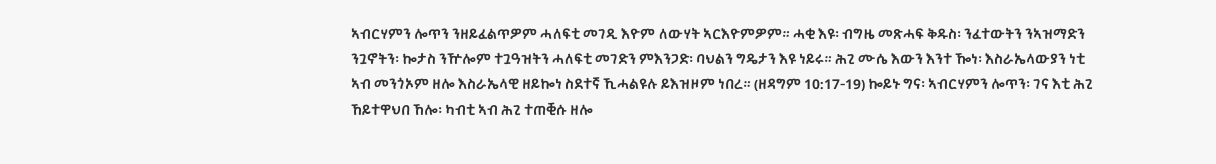ኣብርሃምን ሎጥን ንዘይፈልጥዎም ሓለፍቲ መገዲ እዮም ለውሃት ኣርእዮምዎም። ሓቂ እዩ፡ ብግዜ መጽሓፍ ቅዱስ፡ ንፈተውትን ንኣዝማድን ንጓኖትን፡ ኰታስ ንዅሎም ተጓዓዝትን ሓለፍቲ መገድን ምእንጋድ፡ ባህልን ግዴታን እዩ ነይሩ። ሕጊ ሙሴ እውን እንተ ዀነ፡ እስራኤላውያን ነቲ ኣብ መንጎኦም ዘሎ እስራኤላዊ ዘይኰነ ስደተኛ ኺሓልዩሉ ይእዝዞም ነበረ። (ዘዳግም 10:17-19) ኰይኑ ግና፡ ኣብርሃምን ሎጥን፡ ገና እቲ ሕጊ ኸይተዋህበ ኸሎ፡ ካብቲ ኣብ ሕጊ ተጠቒሱ ዘሎ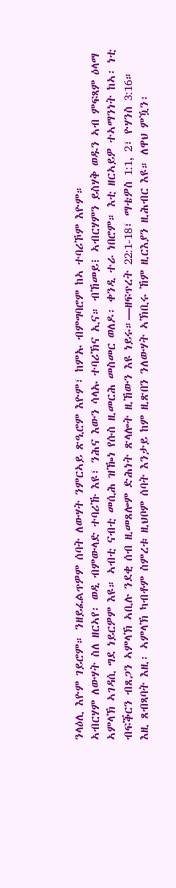ንላዕሊ እዮም ገይሮም። ንዘይፈልጥዎም ሰባት ለውሃት ንምርኣይ ጽዒሮም እዮም፣ ከምኡ ብምግባሮም ከኣ ተባሪኾም እዮም።
ኣብርሃም ለውሃት ስለ ዘርኣየ፡ ወዲ ብምውላድ ተባሪኹ እዩ፣ ንሕና እውን ሳላኡ ተባሪኽና ኢና። ብኸመይ፧ ኣብርሃምን ይስሃቅ ወዱን ኣብ ምፍጻም ዕላማ ኣምላኽ ኣገዳሲ ግደ ነይርዎም እዩ። ኣብቲ ናብቲ መሲሕ ዝዀነ የሱስ ዚመርሕ መስመር ወለዶ፡ ቀንዲ ተራ ነበሮም። እቲ ዘርኣይዎ ተኣማንነት ከኣ፡ ነቲ ብፍቕርን ብጸጋን ኣምላኽ ኣቢሉ ንደቂ ሰብ ዚመጸሎም ድሕነት ጽላሎት ዚኸውን እዩ ነይሩ።—ዘፍጥረት 22:1-18፣ ማቴዎስ 1:1, 2፣ ዮሃንስ 3:16።
እዚ ጸብጻባት እዚ፡ ኣምላኽ ካብቶም ስምረቱ ዚህቦም ሰባት እንታይ ከም ዚጽበን ንለውሃት ኣኽቢሩ ኸም ዚርእያን ዚሕብር እዩ። ለዋህ ምዃን፡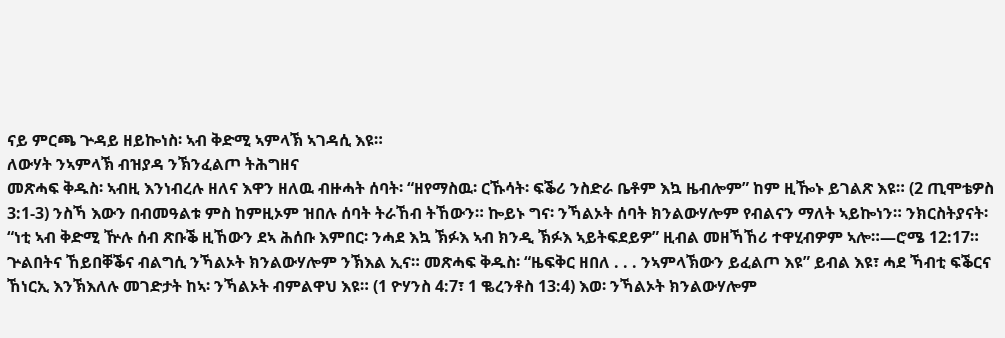ናይ ምርጫ ጕዳይ ዘይኰነስ፡ ኣብ ቅድሚ ኣምላኽ ኣገዳሲ እዩ።
ለውሃት ንኣምላኽ ብዝያዳ ንኽንፈልጦ ትሕግዘና
መጽሓፍ ቅዱስ፡ ኣብዚ እንነብረሉ ዘለና እዋን ዘለዉ ብዙሓት ሰባት፡ “ዘየማስዉ፡ ርኹሳት፡ ፍቕሪ ንስድራ ቤቶም እኳ ዜብሎም” ከም ዚዀኑ ይገልጽ እዩ። (2 ጢሞቴዎስ 3:1-3) ንስኻ እውን በብመዓልቱ ምስ ከምዚኦም ዝበሉ ሰባት ትራኸብ ትኸውን። ኰይኑ ግና፡ ንኻልኦት ሰባት ክንልውሃሎም የብልናን ማለት ኣይኰነን። ንክርስትያናት፡ “ነቲ ኣብ ቅድሚ ዅሉ ሰብ ጽቡቕ ዚኸውን ደኣ ሕሰቡ እምበር፡ ንሓደ እኳ ኽፉእ ኣብ ክንዲ ኽፉእ ኣይትፍደይዎ” ዚብል መዘኻኸሪ ተዋሂብዎም ኣሎ።—ሮሜ 12:17።
ጕልበትና ኸይበቐቕና ብልግሲ ንኻልኦት ክንልውሃሎም ንኽእል ኢና። መጽሓፍ ቅዱስ፡ “ዜፍቅር ዘበለ . . . ንኣምላኽውን ይፈልጦ እዩ” ይብል እዩ፣ ሓደ ኻብቲ ፍቕርና ኸነርኢ እንኽእለሉ መገድታት ከኣ፡ ንኻልኦት ብምልዋህ እዩ። (1 ዮሃንስ 4:7፣ 1 ቈረንቶስ 13:4) እወ፡ ንኻልኦት ክንልውሃሎም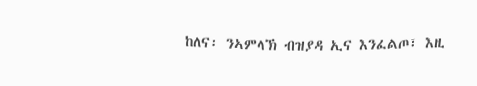ከለና፡ ንኣምላኽ ብዝያዳ ኢና እንፈልጦ፣ እዚ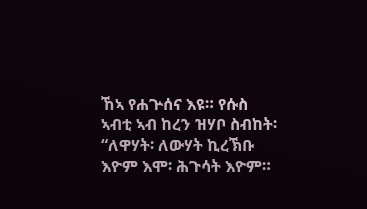ኸኣ የሐጕሰና እዩ። የሱስ ኣብቲ ኣብ ከረን ዝሃቦ ስብከት፡ “ለዋሃት፡ ለውሃት ኪረኽቡ እዮም እሞ፡ ሕጉሳት እዮም።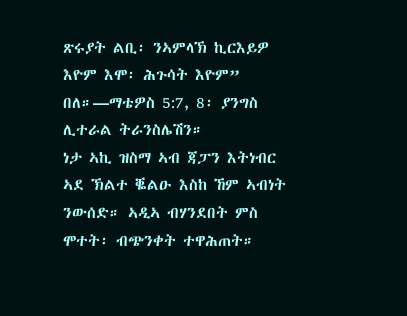ጽሩያት ልቢ፡ ንኣምላኽ ኪርእይዎ እዮም እሞ፡ ሕጉሳት እዮም” በለ።—ማቴዎስ 5:7, 8፡ ያንግስ ሊተራል ትራንስሌሽን።
ነታ ኣኪ ዝስማ ኣብ ጃፓን እትነብር ኣደ ኽልተ ቘልዑ እስከ ኸም ኣብነት ንውሰድ። ኣዲኣ ብሃንደበት ምስ ሞተት፡ ብጭንቀት ተዋሕጠት።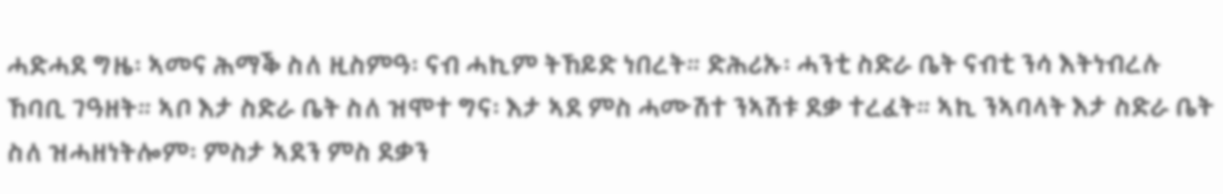ሓድሓደ ግዜ፡ ኣመና ሕማቕ ስለ ዚስምዓ፡ ናብ ሓኪም ትኸይድ ነበረት። ድሕሪኡ፡ ሓንቲ ስድራ ቤት ናብቲ ንሳ እትነብረሉ ኸባቢ ገዓዘት። ኣቦ እታ ስድራ ቤት ስለ ዝሞተ ግና፡ እታ ኣደ ምስ ሓሙሽተ ንኣሽቱ ደቃ ተረፈት። ኣኪ ንኣባላት እታ ስድራ ቤት ስለ ዝሓዘነትሎም፡ ምስታ ኣደን ምስ ደቃን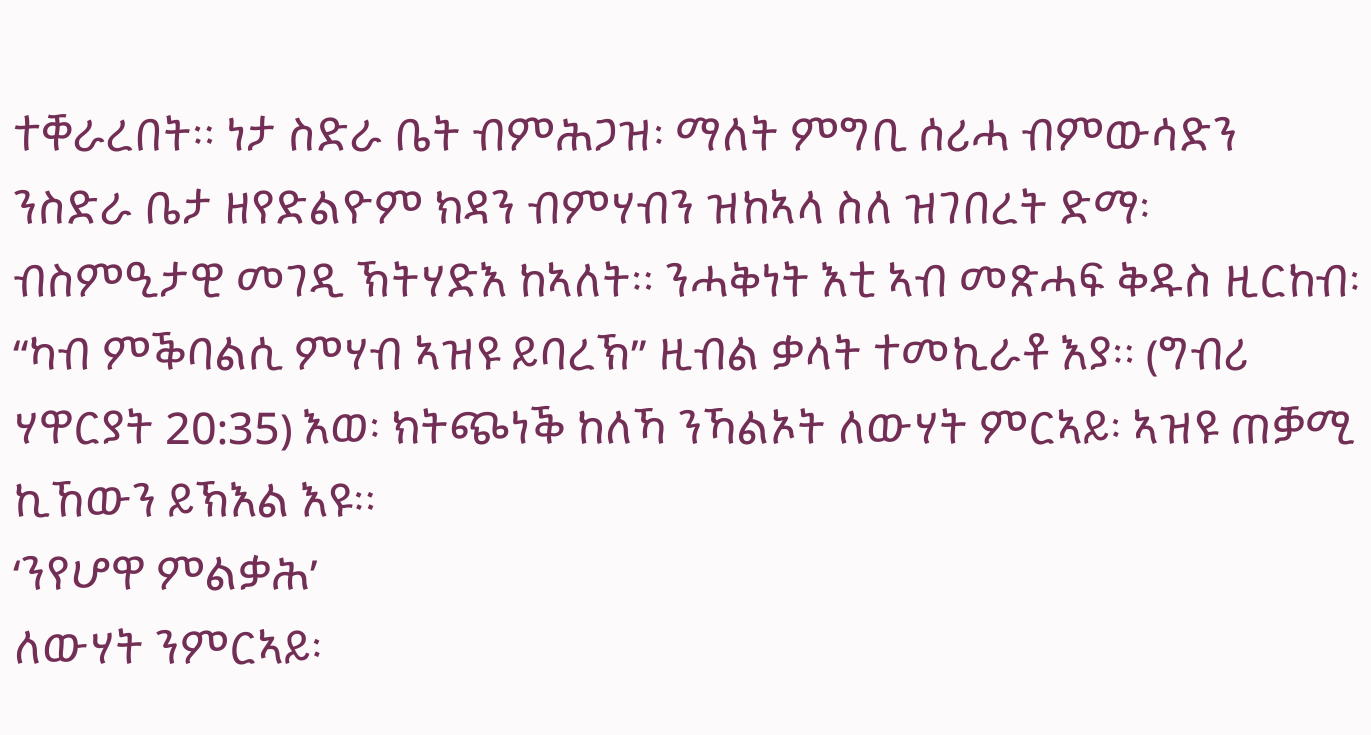ተቐራረበት። ነታ ስድራ ቤት ብምሕጋዝ፡ ማለት ምግቢ ሰሪሓ ብምውሳድን ንስድራ ቤታ ዘየድልዮም ክዳን ብምሃብን ዝከኣላ ስለ ዝገበረት ድማ፡ ብስምዒታዊ መገዲ ኽትሃድእ ከኣለት። ንሓቅነት እቲ ኣብ መጽሓፍ ቅዱስ ዚርከብ፡ “ካብ ምቕባልሲ ምሃብ ኣዝዩ ይባረኽ” ዚብል ቃላት ተመኪራቶ እያ። (ግብሪ ሃዋርያት 20:35) እወ፡ ክትጭነቕ ከለኻ ንኻልኦት ለውሃት ምርኣይ፡ ኣዝዩ ጠቓሚ ኪኸውን ይኽእል እዩ።
‘ንየሆዋ ምልቃሕ’
ለውሃት ንምርኣይ፡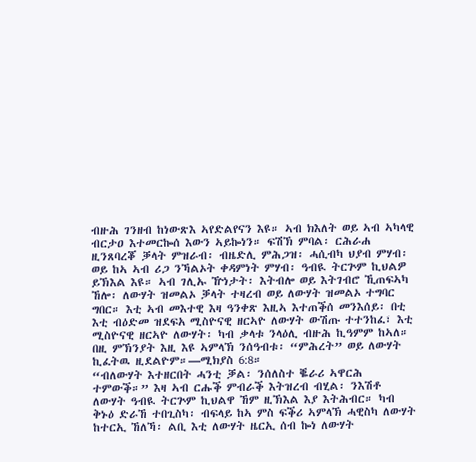ብዙሕ ገንዘብ ከነውጽእ ኣየድልየናን እዩ። ኣብ ክእለት ወይ ኣብ ኣካላዊ ብርታዐ እተመርኰሰ እውን ኣይኰነን። ፍሽኽ ምባል፡ ርሕራሐ ዚንጸባረቖ ቓላት ምዝራብ፡ ብዜድሊ ምሕጋዝ፡ ሓሲብካ ህያብ ምሃብ፡ ወይ ከኣ ኣብ ሪጋ ንኻልኦት ቀዳምነት ምሃብ፡ ዓብዪ ትርጕም ኪህልዎ ይኽእል እዩ። ኣብ ገሊኡ ዅነታት፡ እትብሎ ወይ እትገብሮ ኺጠፍኣካ ኸሎ፡ ለውሃት ዝመልኦ ቓላት ተዛረብ ወይ ለውሃት ዝመልኦ ተግባር ግበር። እቲ ኣብ መእተዊ እዛ ዓንቀጽ እዚኣ እተጠቕሰ መንእሰይ፡ በቲ እቲ ብዕድመ ዝደፍአ ሚስዮናዊ ዘርኣዮ ለውሃት ውሽጡ ተተንከፈ፣ እቲ ሚስዮናዊ ዘርኣዮ ለውሃት፡ ካብ ቃላቱ ንላዕሊ ብዙሕ ኪዓምም ከኣለ። በዚ ምኽንያት እዚ እዩ ኣምላኽ ንሰዓብቱ፡ “ምሕረት” ወይ ለውሃት ኪፈትዉ ዚደልዮም።—ሚክያስ 6:8።
“ብለውሃት እተዘርበት ሓንቲ ቓል፡ ንሰለስተ ቘራሪ ኣዋርሕ ተምውቕ።” እዛ ኣብ ርሑቕ ምብራቕ እትዝረብ ብሂል፡ ንእሽቶ ለውሃት ዓብዪ ትርጕም ኪህልዋ ኸም ዚኽእል እያ እትሕብር። ካብ ቅኑዕ ድራኸ ተበጊስካ፡ ብፍላይ ከኣ ምስ ፍቕሪ ኣምላኽ ሓዊስካ ለውሃት ከተርኢ ኸለኻ፡ ልቢ እቲ ለውሃት ዜርኢ ሰብ ኰነ ለውሃት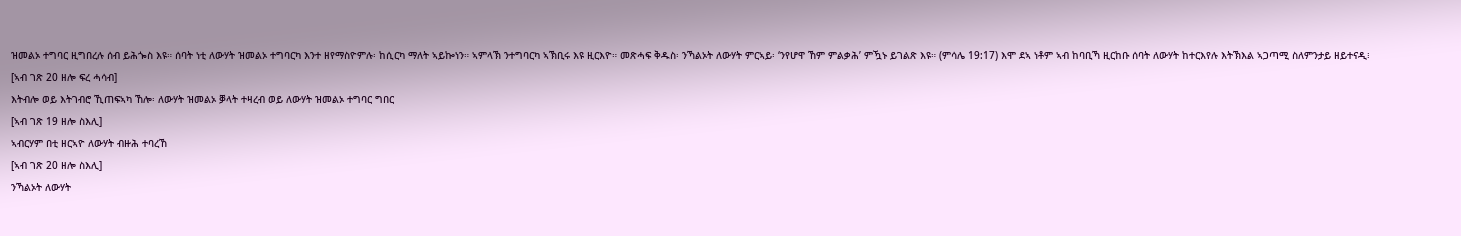ዝመልኦ ተግባር ዚግበረሉ ሰብ ይሕጐስ እዩ። ሰባት ነቲ ለውሃት ዝመልኦ ተግባርካ እንተ ዘየማስዮምሉ፡ ከሲርካ ማለት ኣይኰነን። ኣምላኽ ንተግባርካ ኣኽቢሩ እዩ ዚርእዮ። መጽሓፍ ቅዱስ፡ ንኻልኦት ለውሃት ምርኣይ፡ ‘ንየሆዋ ኸም ምልቃሕ’ ምዃኑ ይገልጽ እዩ። (ምሳሌ 19:17) እሞ ደኣ ነቶም ኣብ ከባቢኻ ዚርከቡ ሰባት ለውሃት ከተርእየሉ እትኽእል ኣጋጣሚ ስለምንታይ ዘይተናዲ፧
[ኣብ ገጽ 20 ዘሎ ፍረ ሓሳብ]
እትብሎ ወይ እትገብሮ ኺጠፍኣካ ኸሎ፡ ለውሃት ዝመልኦ ቓላት ተዛረብ ወይ ለውሃት ዝመልኦ ተግባር ግበር
[ኣብ ገጽ 19 ዘሎ ስእሊ]
ኣብርሃም በቲ ዘርኣዮ ለውሃት ብዙሕ ተባረኸ
[ኣብ ገጽ 20 ዘሎ ስእሊ]
ንኻልኦት ለውሃት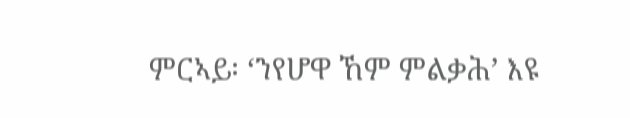ምርኣይ፡ ‘ንየሆዋ ኸም ምልቃሕ’ እዩ